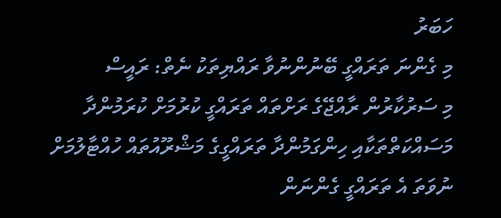ހަބަރު
މި ގެންނަ ތަރައްގީ ބޭނުންނުވާ ރައްޔިތަކު ނެތް: ރައީސް
މި ސަރުކާރުން ރާއްޖޭގެ ރަށްތައް ތަރައްގީ ކުރުމަށް ކުރަމުންދާ މަސައްކަތްތަކާއި ހިންގަމުންދާ ތަރައްގީގެ މަޝްރޫއުތައް ހުއްޓާލުމަށް ނުވަތަ އެ ތަރައްގީ ގެންނަން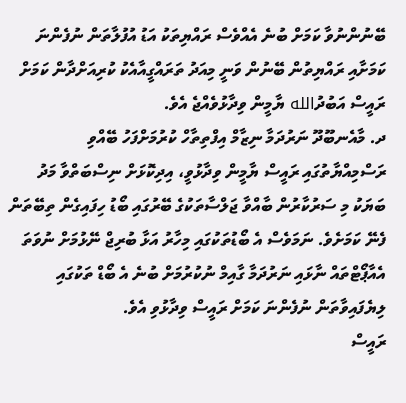ބޭނުންނުވާ ކަމަށް ބުނެ އެއްވެސް ރައްޔިތަކު އަޑު އުފުލާތަން ނުފެންނަ ކަމަށާއި ރައްޔިތުން ބޭނުން ވަނީ މިއަދު ތަރައްގީއާއެކު ކުރިއަށްދާން ކަމަށް ރައީސް އަބުދުالله ޔާމީން ވިދާޅުވެއްޖެ އެވެ.
ދ. މާއެނބޫދޫ ނަރުދަމާ ނިޒާމް އިފްތިތާހް ކުރުމަށްފަހު ބޭއްވި ރަސްމިއްޔާތުގައި ރައީސް ޔާމީން ވިދާޅުވީ، އިދިކޮޅަށް ނިސްބަތްވާ މަދު ބަޔަކު މި ސަރުކާރުން ބާއްވާ ޖަލްސާތަކުގެ ބޭރުގައި ބޯޑު ހިފައިގެން ތިބޭތަން ފެނޭ ކަމަށެވެ. ނަމަވެސް އެ ބޯޑުތަކުގައި މިހާރު އަޅާ ބުރިޖް ނޭޅުމަށް ނުވަތަ އެއާޕޯޓްތައް ނާޅައި ނަރުދަމާ ގާއިމް ނުކުރުމަށް ބުނެ އެ ބޯޑް ތަކުގައި ލިޔެފައިވާތަން ނުފެންނަ ކަމަށް ރައީސް ވިދާޅުވި އެވެ.
ރައީސް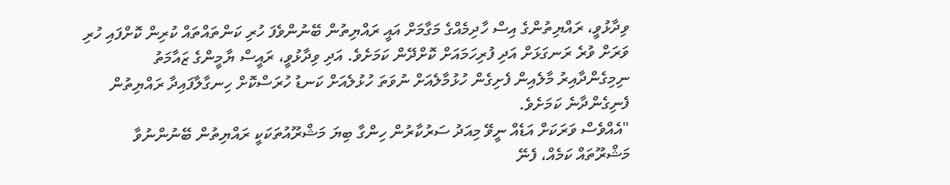ވިދާޅުވީ، ރައްޔިތުންގެ އިސް ހާދިމެއްގެ މަގާމަށް އައީ ރައްޔިތުން ބޭނުންވެފަ ހުރި ކަންތައްތައް ކުރިން ކޮށްފައި ހުރި ވަރަށް ވުރެ ރަނގަޅަށް އަދި ފުރިހަމައަށް ކޮށްދޭން ކަމަށެވެ. އަދި ވިދާޅުވީ، ރައީސް ޔާމީންގެ ޒައާމަތު ނިމިގެންދާއިރު މާލެއިން ފެށިގެން ހުޅުމާލެއަށް ނުވަތަ ހުޅުލެއަށް ކަނޑު ހުރަސްކޮށް ހިނގާލާފައިދާ ރައްޔިތުން ފެނިގެންދާނެ ކަމަށެވެ.
"އެއްވެސް ވަރަކަށް އަޑެއް ނީވޭ މިއަދު ސަރުކާރުން ހިންގާ ބިޔަ މަޝްރޫއުތަކަކީ ރައްޔިތުން ބޭނުންނުވާ މަޝްރޫތައް ކަމެއް، ފެނޭ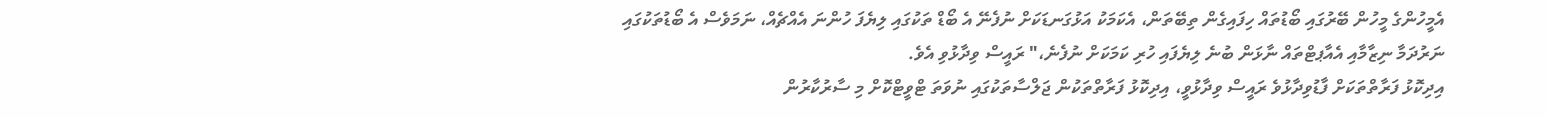އެމީހުންގެ މީހުން ބޭރުގައި ބޯޑުތައް ހިފައިގެން ތިބޭތަން، އެކަމަކު އަޅުގަނޑަކަށް ނުފެނޭ އެ ބޯޑް ތަކުގައި ލިޔެފަ ހުންނަ އެއްޗެއް، ނަމަވެސް އެ ބޯޑުތަކުގައި ނަރުދަމާ ނިޒާމާއި އެއާޕޓްތައް ނާޅަން ބުނެ ލިޔެފައި ހުރި ކަމަކަށް ނުފެނެ،" ރައީސް ވިދާޅުވި އެވެ.
އިދިކޮޅު ފަރާތްތަކަށް ފާޑުވިދާޅުވެ ރައީސް ވިދާޅުވީ، އިދިކޮޅު ފަރާތްތަކުން ޖަލްސާތަކުގައި ނުވަތަ ޓްވީޓްކޮށް މި ސާރުކާރުން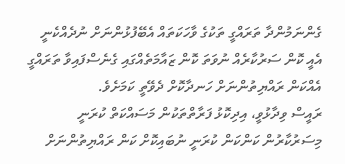ގެންނަމުންދާ ތަރައްގީ ތަކުގެ ވާހަކަތައް އެބޭފުޅުންނަށް ނުދެއްކެނީ އެއީ ކޮން ސަރުކާރެއް ނުވަތަ ކޮން ޒައާމަތެއްގައި ގެނެސްފައިވާ ތަރައްގީ އެއްކަން ރައްޔިތުންނަށް ހަނދާކޮށް ދެވޭތީ ކަމަށެވެ.
ރައީސް ވިދާޅުވީ، އިދިކޮޅު ފަރާތްތަކުން މަސައްކަތް ކުރަނީ މިސަރުކާރުން ކަންކަން ކުރަނީ ނުބައިކޮށް ކަން ރައްޔިތުންނަށް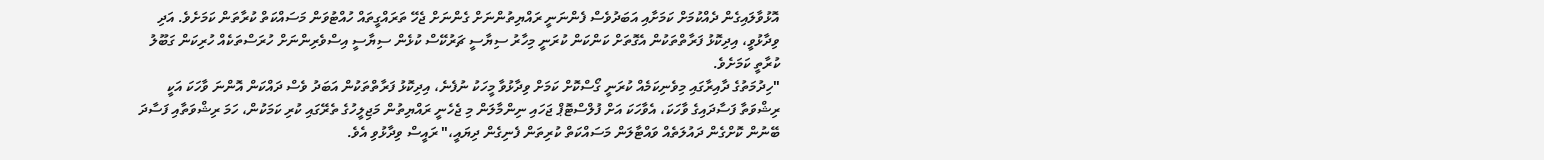އޮޅުވާލައިގެން ދެއްކުމަށް ކަމަށާއި އަބަދުވެސް ފެންނަނީ ރައްޔިތުންނަށް ގެންނަށް ޖެހޭ ތަރައްގީތައް ހުއްޓުވަން މަސައްކަތް ކުރާތަން ކަމަށެވެ. އަދި ވިދާޅުވީ، އިދިކޮޅު ފަރާތްތަކުން އެގޮތަށް ކަންކަން ކުރަނީ މިހާރު ސިޔާސީ ޗަރުކޭސް ކުޅެން ސިޔާސީ އިސްވެރިންނަށް ހުރަސްތަކެއް ހުރިކަން ގަބޫލު ކުރާތީ ކަމަށެވެ.
"ހިދުމަތުގެ ދާއިރާގައި މިވެނިކަމެއް ކުރަނީ ގޯސްކޮށް ކަމަށް ވިދާޅުވާ މީހަކު ނުފެނެ، އިދިކޮޅު ފަރާތްތަކުން އަބަދު ވެސް ދައްކަން އޮންނަ ވާހަކަ އަކީ ރިޝްވަތާ ފަސާދައިގެ ވާހަކަ، އެވާހަކަ އަށް ފުލްސްޓޮޕް ޖަހައި ނިންމާލަން މި ޖެހެނީ ރައްޔިތުން މަޖިލީހުގެ ތެރޭގައި ކުރި ކަމަކުން، ހަމަ ރިޝްވަތާއި ފަސާދަ ބޭނުން ކޮށްގެން ދައުލަތެއް ވައްޓާލަން މަސައްކަތް ކުރިތަން ފެނިގެން ދިޔައީ،" ރައީސް ވިދާޅުވި އެވެ.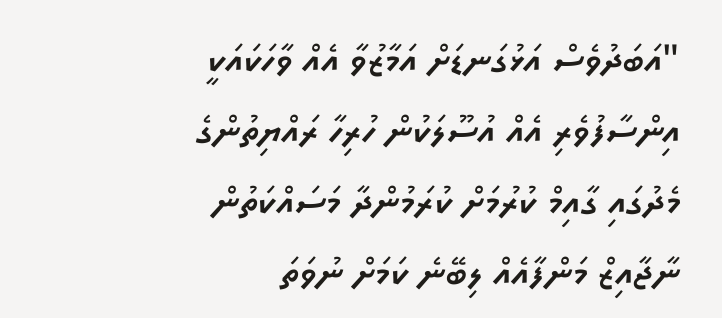"އަބަދުވެސް އަޅުގަނޑަށް އަމާޒުވާ އެއް ވާހަކައަކީ އިންސާފުވެރި އެއް އުސޫލަކުން ހުރިހާ ރައްޔިތުންގެ މެދުގައި ގާއިމް ކުރުމަށް ކުރަމުންދާ މަސައްކަތުން ނާޖާއިޒް މަންފާއެއް ލިބޭނެ ކަމަށް ނުވަތަ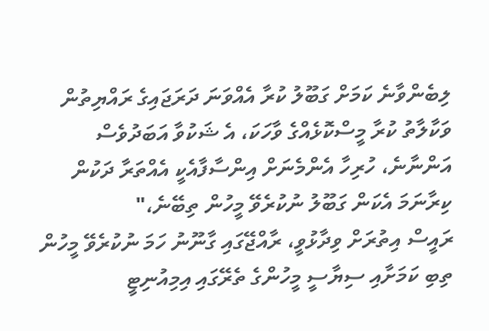ލިބެންވާނެ ކަމަށް ގަބޫލު ކުރާ އެއްވަނަ ދަރަޖައިގެ ރައްޔިތުން ވަކާލާތު ކުރާ މީސްކޮޅެއްގެ ވާހަކަ، އެ ޝަކުވާ އަބަދުވެސް އަންނާނެ، ހުރިހާ އެންމެނަށް އިންސާފާއެކީ އެއްތަރާ ދަކުން ކިރާނަމަ އެކަން ގަބޫލު ނުކުރެވޭ މީހުން ތިބޭނެ،"
ރައީސް އިތުރަށް ވިދާޅުވީ، ރާއްޖޭގައި ގާނޫނު ހަމަ ނުކުރެވޭ މީހުން ތިބި ކަމަށާއި ސިޔާސީ މީހުންގެ ތެރޭގައި އިމިއުނިޓީ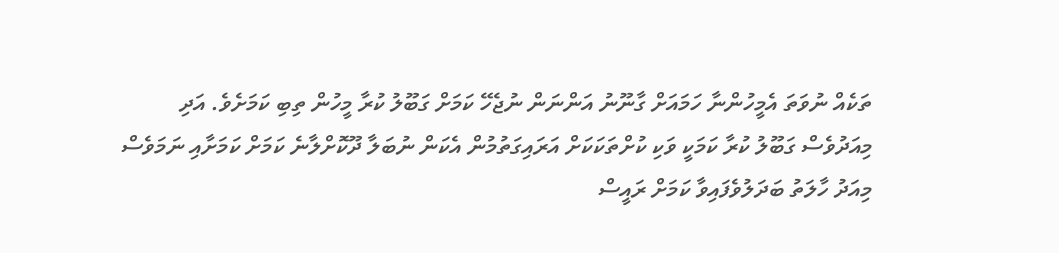ތަކެއް ނުވަތަ އެމީހުންނާ ހަމައަށް ގާނޫނު އަންނަން ނުޖެހޭ ކަމަށް ގަބޫލު ކުރާ މީހުން ތިބި ކަމަށެވެ. އަދި މިއަދުވެސް ގަބޫލު ކުރާ ކަމަކީ ވަކި ކުށްތަކަކަށް އަރައިގަތުމުން އެކަން ނުބަލާ ދޫކޮށްލާނެ ކަމަށް ކަމަށާއި ނަމަވެސް މިއަދު ހާލަތު ބަދަލުވެފައިވާ ކަމަށް ރައީސް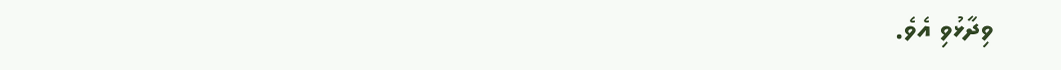ވިދާޅުވި އެވެ.